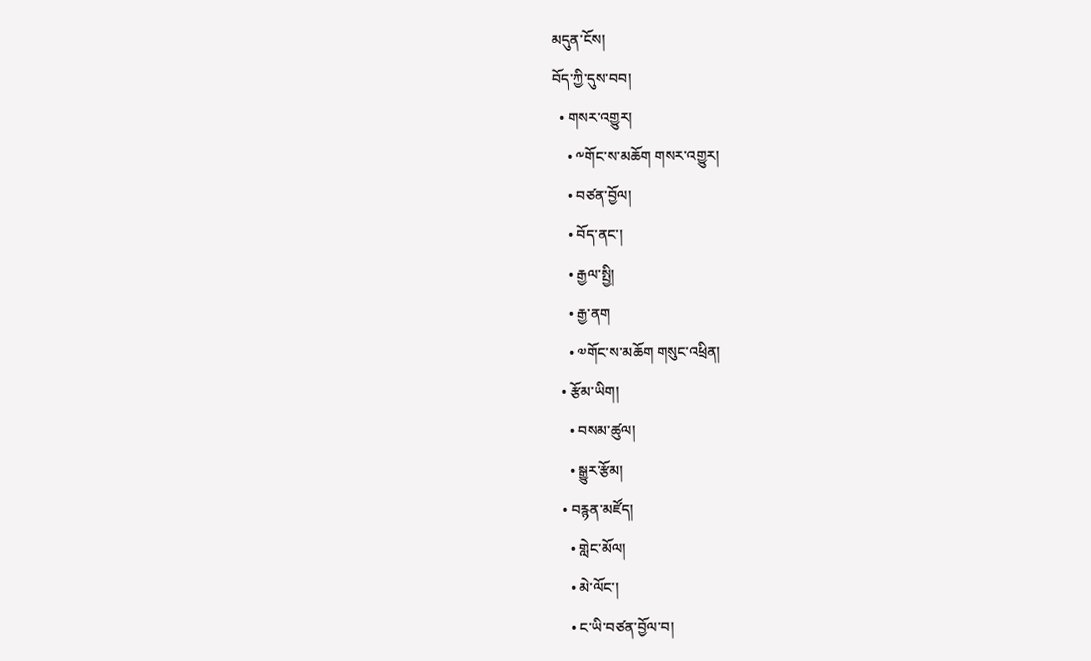མདུན་ངོས།
བོད་ཀྱི་དུས་བབ།
  • གསར་འགྱུར།
    • ༸གོང་ས་མཆོག གསར་འགྱུར།
    • བཙན་བྱོལ།
    • བོད་ནང་།
    • རྒྱལ་སྤྱི།
    • རྒྱ་ནག
    • ༧གོང་ས་མཆོག གསུང་འཕྲིན།
  • རྩོམ་ཡིག།
    • བསམ་ཚུལ།
    • སྒྱུར་རྩོམ།
  • བརྙན་མཛོད།
    • གླེང་མོལ།
    • མེ་ལོང་།
    • ང་ཡི་བཙན་བྱོལ་བ།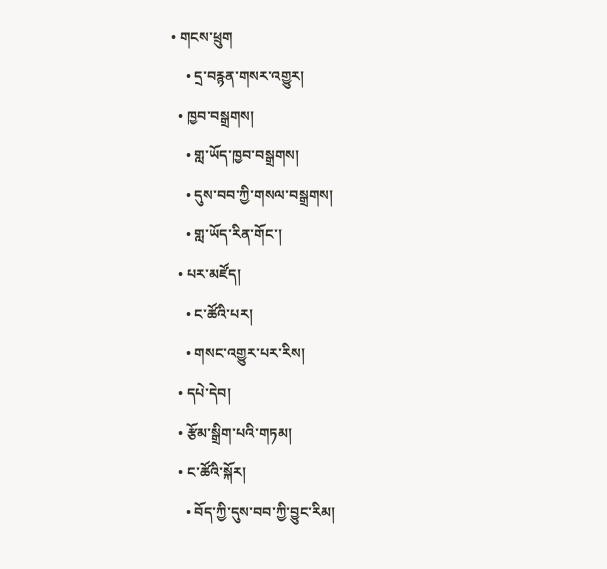• གངས་ཕྲུག
    • དྲ་བརྙན་གསར་འགྱུར།
  • ཁྱབ་བསྒྲགས།
    • གླ་ཡོད་ཁྱབ་བསྒྲགས།
    • དུས་བབ་ཀྱི་གསལ་བསྒྲགས།
    • གླ་ཡོད་རིན་གོང་།
  • པར་མཛོད།
    • ང་ཚོའི་པར།
    • གསང་འགྱུར་པར་རིས།
  • དཔེ་དེབ།
  • རྩོམ་སྒྲིག་པའི་གཏམ།
  • ང་ཚོའི་སྐོར།
    • བོད་ཀྱི་དུས་བབ་ཀྱི་བྱུང་རིམ།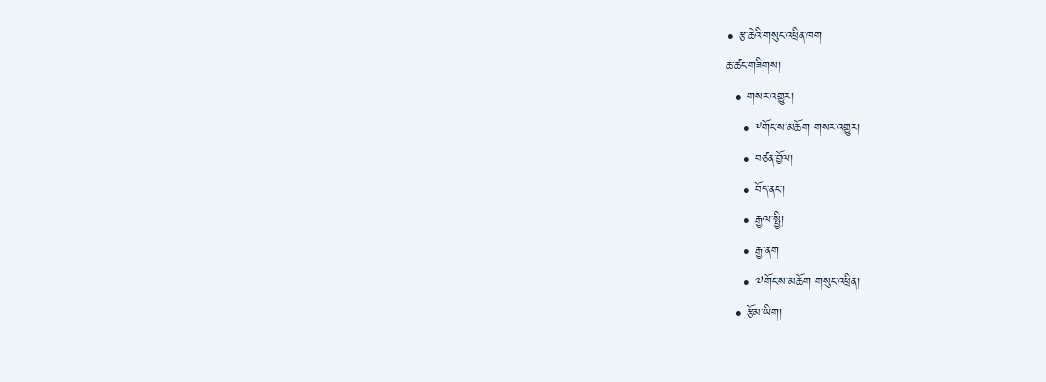• རྩ་ཆེའི་གསུང་འཕྲིན་ཁག
ཆ་ཚང་གཟིགས།
  • གསར་འགྱུར།
    • ༸གོང་ས་མཆོག གསར་འགྱུར།
    • བཙན་བྱོལ།
    • བོད་ནང་།
    • རྒྱལ་སྤྱི།
    • རྒྱ་ནག
    • ༧གོང་ས་མཆོག གསུང་འཕྲིན།
  • རྩོམ་ཡིག།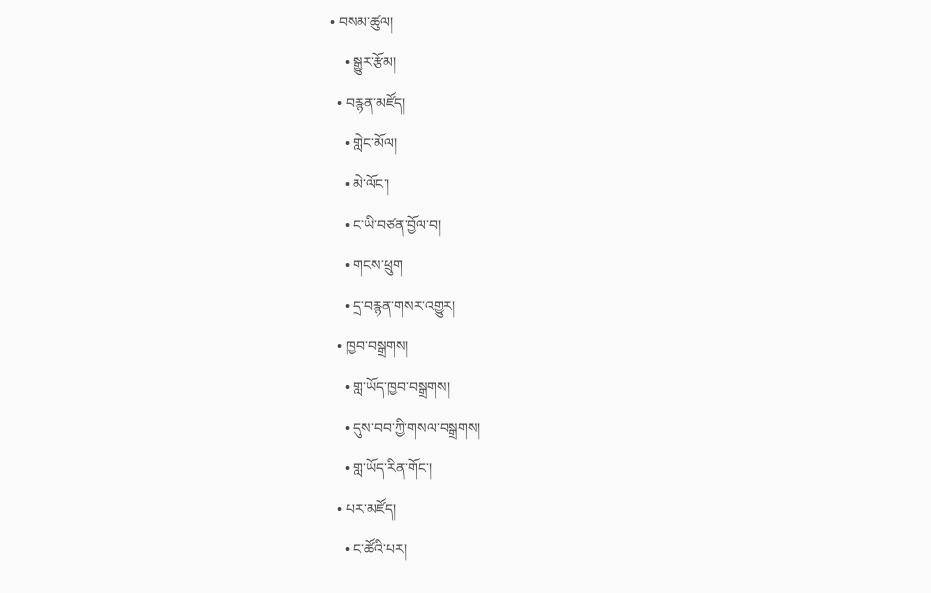• བསམ་ཚུལ།
    • སྒྱུར་རྩོམ།
  • བརྙན་མཛོད།
    • གླེང་མོལ།
    • མེ་ལོང་།
    • ང་ཡི་བཙན་བྱོལ་བ།
    • གངས་ཕྲུག
    • དྲ་བརྙན་གསར་འགྱུར།
  • ཁྱབ་བསྒྲགས།
    • གླ་ཡོད་ཁྱབ་བསྒྲགས།
    • དུས་བབ་ཀྱི་གསལ་བསྒྲགས།
    • གླ་ཡོད་རིན་གོང་།
  • པར་མཛོད།
    • ང་ཚོའི་པར།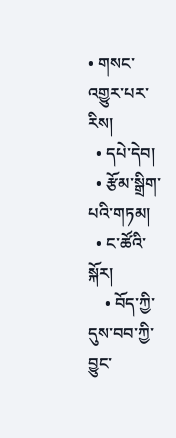• གསང་འགྱུར་པར་རིས།
  • དཔེ་དེབ།
  • རྩོམ་སྒྲིག་པའི་གཏམ།
  • ང་ཚོའི་སྐོར།
    • བོད་ཀྱི་དུས་བབ་ཀྱི་བྱུང་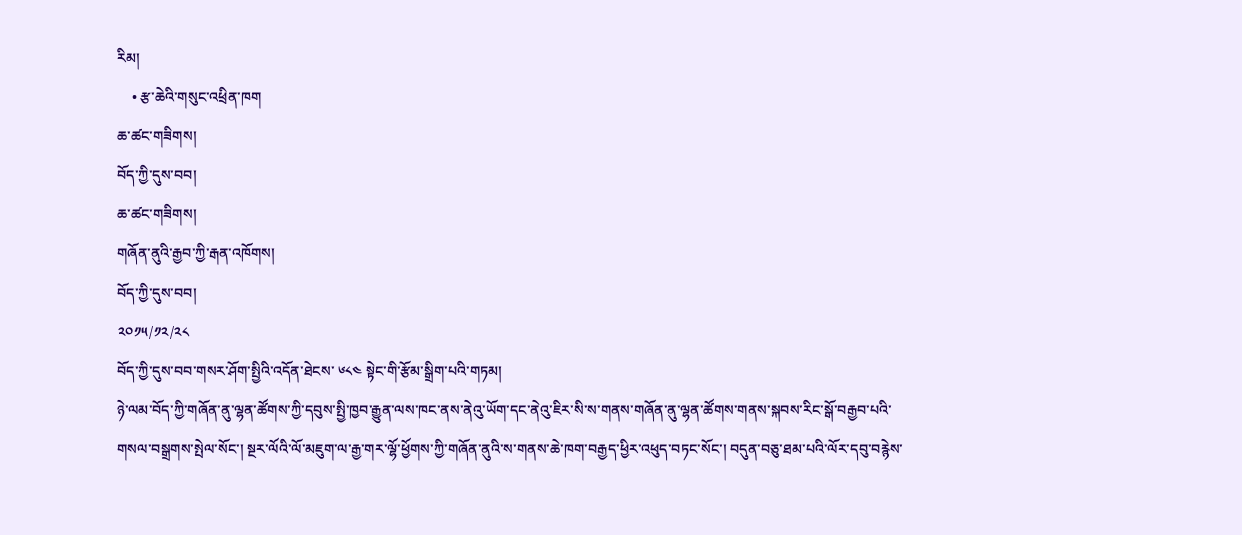རིམ།
    • རྩ་ཆེའི་གསུང་འཕྲིན་ཁག
ཆ་ཚང་གཟིགས།
བོད་ཀྱི་དུས་བབ།
ཆ་ཚང་གཟིགས།
གཞོན་ནུའི་རྒྱབ་ཀྱི་རྒན་འཁོགས།
བོད་ཀྱི་དུས་བབ།
༢༠༡༥/༡༢/༢༨
བོད་ཀྱི་དུས་བབ་གསར་ཤོག་སྤྱིའི་འདོན་ཐེངས་ ༦༨༤ སྟེང་གི་རྩོམ་སྒྲིག་པའི་གཏམ།
ཉེ་ལམ་བོད་ཀྱི་གཞོན་ནུ་ལྷན་ཚོགས་ཀྱི་དབུས་སྤྱི་ཁྱབ་རྒྱུན་ལས་ཁང་ནས་ནེའུ་ཡོག་དང་ནེའུ་ཇིར་སི་ས་གནས་གཞོན་ནུ་ལྷན་ཚོགས་གནས་སྐབས་རིང་སྒོ་བརྒྱབ་པའི་གསལ་བསྒྲགས་སྤེལ་སོང་། སྔར་ལོའི་ལོ་མཇུག་ལ་རྒྱ་གར་ལྷོ་ཕྱོགས་ཀྱི་གཞོན་ནུའི་ས་གནས་ཆེ་ཁག་བརྒྱད་ཕྱིར་འཕུད་བཏང་སོང་། བདུན་བཅུ་ཐམ་པའི་ལོར་དབུ་བརྙེས་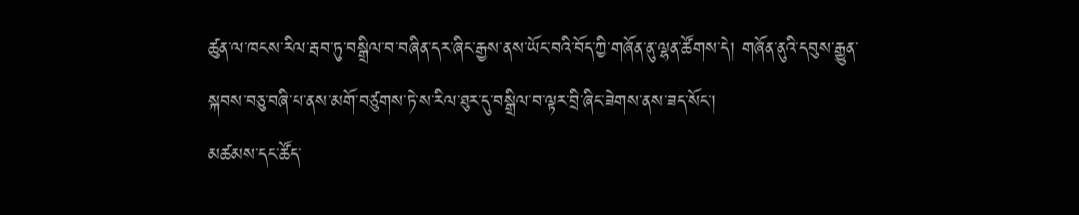ཚུན་ལ་ཁངས་རིལ་རྦབ་ཏུ་བསྒྲིལ་བ་བཞིན་དར་ཞིང་རྒྱས་ནས་ཡོང་བའི་བོད་ཀྱི་གཞོན་ནུ་ལྷན་ཚོགས་དེ། གཞོན་ནུའི་དབུས་རྒྱུན་སྐབས་བཅུ་བཞི་པ་ནས་མགོ་བཙུགས་ཏེ་ས་རིལ་ཐུར་དུ་བསྒྲིལ་བ་ལྟར་བྲི་ཞིང་ཟེགས་ནས་ཟད་སོང་།
མཚམས་དང་ཚོད་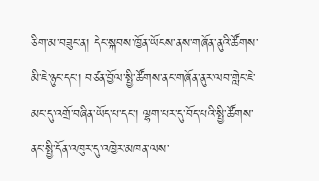ཅིག་མ་བཟུང་ན། དེང་སྐབས་ཁྱོན་ཡོངས་ནས་གཞོན་ནུའི་ཚོགས་མི་ཇེ་ཉུང་དང་། བཙན་བྱོལ་སྤྱི་ཚོགས་ནང་གཞོན་ནུར་ལབ་གླེང་ཇེ་མང་དུ་འགྲོ་བཞིན་ཡོད་པ་དང་། ལྷག་པར་དུ་བོད་པའི་སྤྱི་ཚོགས་ནང་སྤྱི་དོན་འཁུར་དུ་འཁྱེར་མཁན་ལས་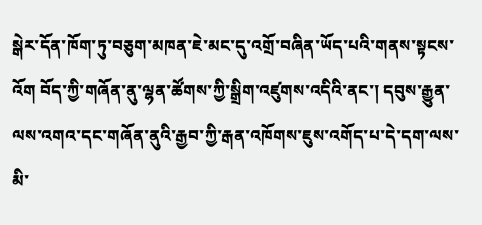སྒེར་དོན་ཁོག་ཏུ་བཅུག་མཁན་ཇེ་མང་དུ་འགྲོ་བཞིན་ཡོད་པའི་གནས་སྟངས་འོག བོད་ཀྱི་གཞོན་ནུ་ལྷན་ཚོགས་ཀྱི་སྒྲིག་འཛུགས་འདིའི་ནང་། དབུས་རྒྱུན་ལས་འགའ་དང་གཞོན་ནུའི་རྒྱབ་ཀྱི་རྒན་འཁོགས་ཇུས་འགོད་པ་དེ་དག་ལས་མི་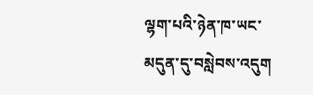ལྷག་པའི་ཉེན་ཁ་ཡང་མདུན་དུ་བསླེབས་འདུག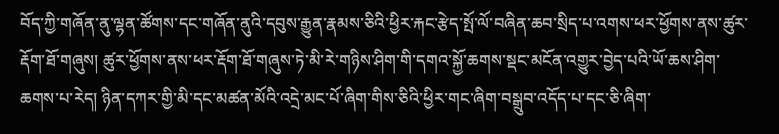བོད་ཀྱི་གཞོན་ནུ་ལྷན་ཚོགས་དང་གཞོན་ནུའི་དབུས་རྒྱུན་རྣམས་ཅིའི་ཕྱིར་རྐང་རྩེད་སྤོ་ལོ་བཞིན་ཆབ་སྲིད་པ་འགས་ཕར་ཕྱོགས་ནས་ཚུར་རྡོག་ཐོ་གཞུས། ཚུར་ཕྱོགས་ནས་ཕར་རྡོག་ཐོ་གཞུས་ཏེ་མི་རེ་གཉིས་ཤིག་གི་དགའ་སྐྱོ་ཆགས་སྡང་མངོན་འགྱུར་བྱེད་པའི་ཡོ་ཆས་ཤིག་ཆགས་པ་རེད། ཉིན་དཀར་གྱི་མི་དང་མཚན་མོའི་འདྲེ་མང་པོ་ཞིག་གིས་ཅིའི་ཕྱིར་གང་ཞིག་བསྒྲུབ་འདོད་པ་དང་ཅི་ཞིག་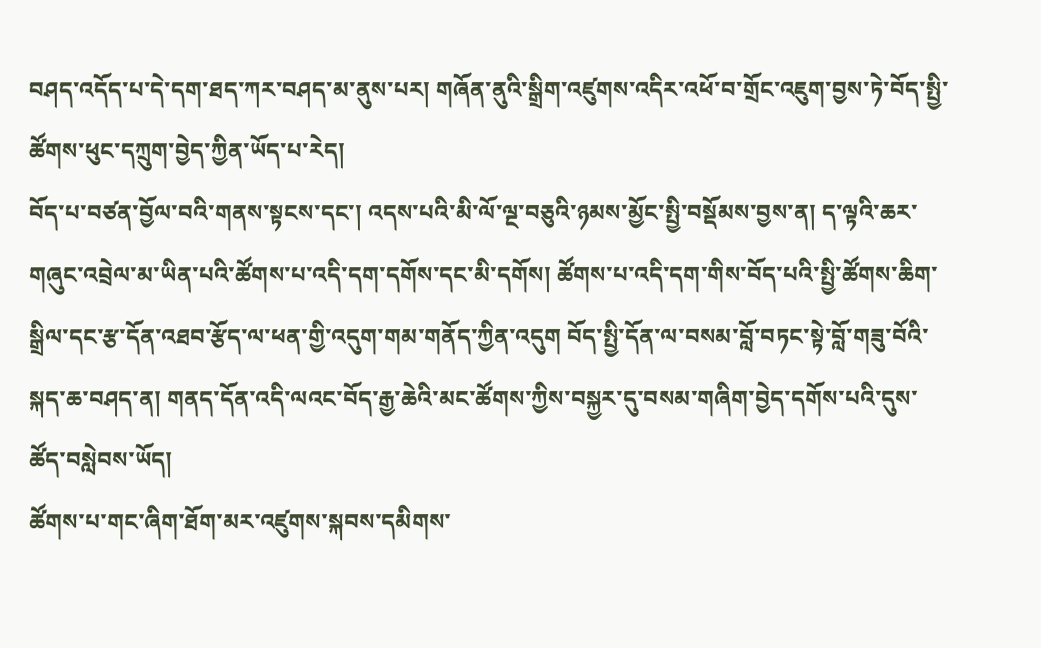བཤད་འདོད་པ་དེ་དག་ཐད་ཀར་བཤད་མ་ནུས་པར། གཞོན་ནུའི་སྒྲིག་འཛུགས་འདིར་འཕོ་བ་གྲོང་འཇུག་བྱས་ཏེ་བོད་སྤྱི་ཚོགས་ཕུང་དཀྲུག་བྱེད་ཀྱིན་ཡོད་པ་རེད།
བོད་པ་བཙན་བྱོལ་བའི་གནས་སྟངས་དང་། འདས་པའི་མི་ལོ་ལྔ་བཅུའི་ཉམས་མྱོང་སྤྱི་བསྡོམས་བྱས་ན། ད་ལྟའི་ཆར་གཞུང་འབྲེལ་མ་ཡིན་པའི་ཚོགས་པ་འདི་དག་དགོས་དང་མི་དགོས། ཚོགས་པ་འདི་དག་གིས་བོད་པའི་སྤྱི་ཚོགས་ཆིག་སྒྲིལ་དང་རྩ་དོན་འཐབ་རྩོད་ལ་ཕན་གྱི་འདུག་གམ་གནོད་ཀྱིན་འདུག བོད་སྤྱི་དོན་ལ་བསམ་བློ་བཏང་སྟེ་བློ་གཟུ་བོའི་སྐད་ཆ་བཤད་ན། གནད་དོན་འདི་ལའང་བོད་རྒྱ་ཆེའི་མང་ཚོགས་ཀྱིས་བསྐྱར་དུ་བསམ་གཞིག་བྱེད་དགོས་པའི་དུས་ཚོད་བསླེབས་ཡོད།
ཚོགས་པ་གང་ཞིག་ཐོག་མར་འཛུགས་སྐབས་དམིགས་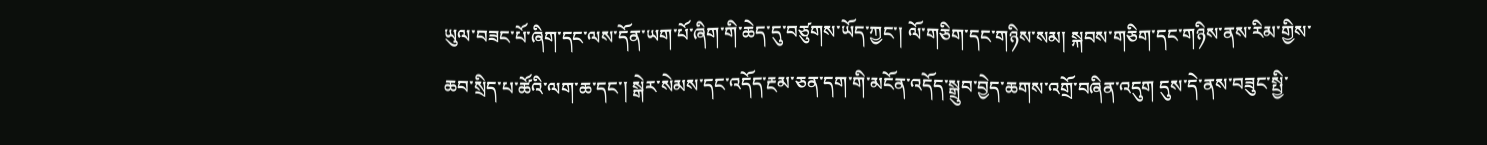ཡུལ་བཟང་པོ་ཞིག་དང་ལས་དོན་ཡག་པོ་ཞིག་གི་ཆེད་དུ་བཙུགས་ཡོད་ཀྱང་། ལོ་གཅིག་དང་གཉིས་སམ། སྐབས་གཅིག་དང་གཉིས་ནས་རིམ་གྱིས་ཆབ་སྲིད་པ་ཚོའི་ལག་ཆ་དང་། སྒེར་སེམས་དང་འདོད་རྔམ་ཅན་དག་གི་མངོན་འདོད་སྒྲུབ་བྱེད་ཆགས་འགྲོ་བཞིན་འདུག དུས་དེ་ནས་བཟུང་སྤྱི་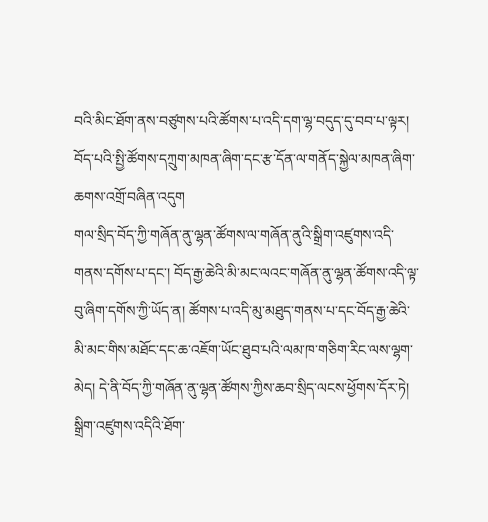བའི་མིང་ཐོག་ནས་བཙུགས་པའི་ཚོགས་པ་འདི་དག་ལྷ་བདུད་དུ་བབ་པ་ལྟར། བོད་པའི་སྤྱི་ཚོགས་དཀྲུག་མཁན་ཞིག་དང་རྩ་དོན་ལ་གནོད་སྐྱེལ་མཁན་ཞིག་ཆགས་འགྲོ་བཞིན་འདུག
གལ་སྲིད་བོད་ཀྱི་གཞོན་ནུ་ལྷན་ཚོགས་ལ་གཞོན་ནུའི་སྒྲིག་འཛུགས་འདི་གནས་དགོས་པ་དང་། བོད་རྒྱ་ཆེའི་མི་མང་ལའང་གཞོན་ནུ་ལྷན་ཚོགས་འདི་ལྟ་བུ་ཞིག་དགོས་ཀྱི་ཡོད་ན། ཚོགས་པ་འདི་མུ་མཐུད་གནས་པ་དང་བོད་རྒྱ་ཆེའི་མི་མང་གིས་མཐོང་དང་ཆ་འཇོག་ཡོང་ཐུབ་པའི་ལམ་ཁ་གཅིག་རིང་ལས་ལྷག་མེད། དེ་ནི་བོད་ཀྱི་གཞོན་ནུ་ལྷན་ཚོགས་ཀྱིས་ཆབ་སྲིད་ལངས་ཕྱོགས་དོར་ཏེ། སྒྲིག་འཛུགས་འདིའི་ཐོག་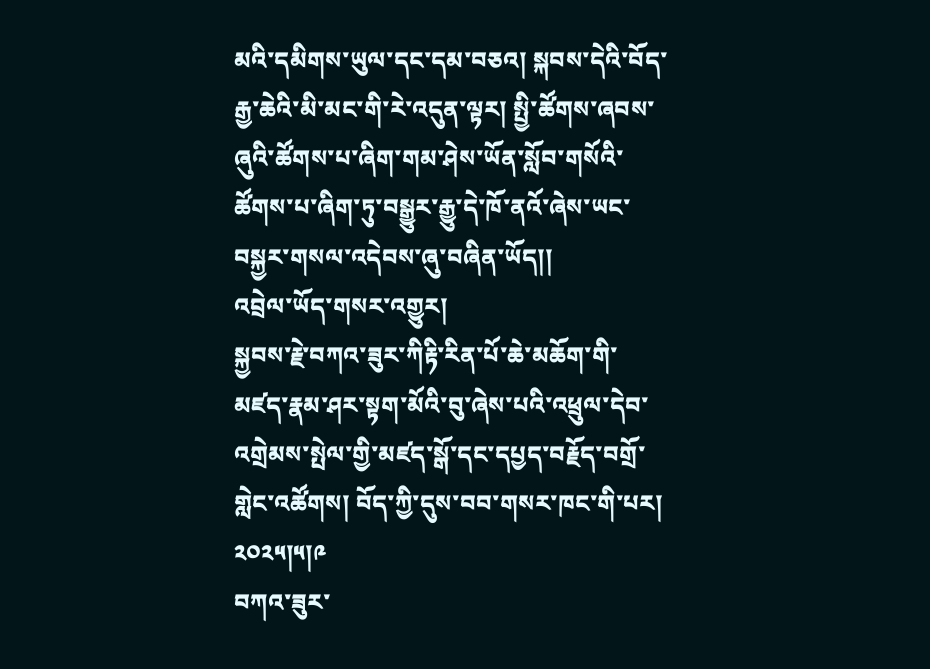མའི་དམིགས་ཡུལ་དང་དམ་བཅའ། སྐབས་དེའི་བོད་རྒྱ་ཆེའི་མི་མང་གི་རེ་འདུན་ལྟར། སྤྱི་ཚོགས་ཞབས་ཞུའི་ཚོགས་པ་ཞིག་གམ་ཤེས་ཡོན་སློབ་གསོའི་ཚོགས་པ་ཞིག་ཏུ་བསྒྱུར་རྒྱུ་དེ་ཁོ་ནའོ་ཞེས་ཡང་བསྐྱར་གསལ་འདེབས་ཞུ་བཞིན་ཡོད།།
འབྲེལ་ཡོད་གསར་འགྱུར།
སྐྱབས་རྗེ་བཀའ་ཟུར་ཀིརྟི་རིན་པོ་ཆེ་མཆོག་གི་མཛད་རྣམ་ཤར་སྟག་མོའི་བུ་ཞེས་པའི་འཕྲུལ་དེབ་འགྲེམས་སྤེལ་གྱི་མཛད་སྒོ་དང་དཔྱད་བརྗོད་བགྲོ་གླེང་འཚོགས། བོད་ཀྱི་དུས་བབ་གསར་ཁང་གི་པར། ༢༠༢༥།༥།༩
བཀའ་ཟུར་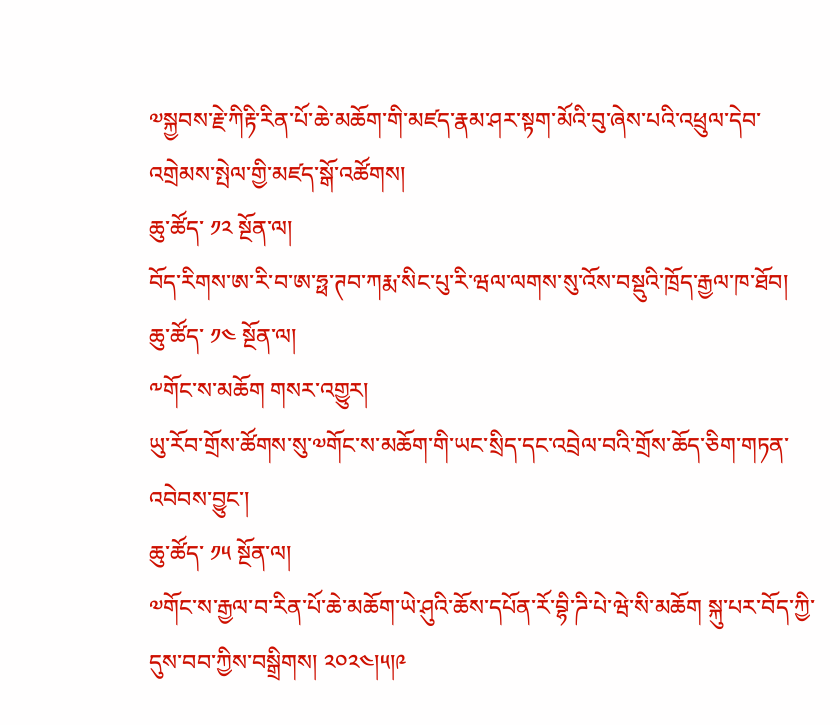༧སྐྱབས་རྗེ་ཀིརྟི་རིན་པོ་ཆེ་མཆོག་གི་མཛད་རྣམ་ཤར་སྟག་མོའི་བུ་ཞེས་པའི་འཕྲུལ་དེབ་འགྲེམས་སྤེལ་གྱི་མཛད་སྒོ་འཚོགས།
ཆུ་ཚོད་ ༡༢ སྔོན་ལ།
བོད་རིགས་ཨ་རི་བ་ཨ་ཧྥ་ཊབ་ཀརྨ་སིང་པུ་རི་ཝལ་ལགས་སུ་འོས་བསྡུའི་ཁྲོད་རྒྱལ་ཁ་ཐོབ།
ཆུ་ཚོད་ ༡༤ སྔོན་ལ།
༸གོང་ས་མཆོག གསར་འགྱུར།
ཡུ་རོབ་གྲོས་ཚོགས་སུ་༧གོང་ས་མཆོག་གི་ཡང་སྲིད་དང་འབྲེལ་བའི་གྲོས་ཆོད་ཅིག་གཏན་འབེབས་བྱུང་།
ཆུ་ཚོད་ ༡༥ སྔོན་ལ།
༧གོང་ས་རྒྱལ་བ་རིན་པོ་ཆེ་མཆོག་ཡེ་ཤུའི་ཆོས་དཔོན་རོ་བྷི་ཌི་པེ་ཝེ་སི་མཆོག སྐུ་པར་བོད་ཀྱི་དུས་བབ་ཀྱིས་བསྒྲིགས། ༢༠༢༤།༥།༩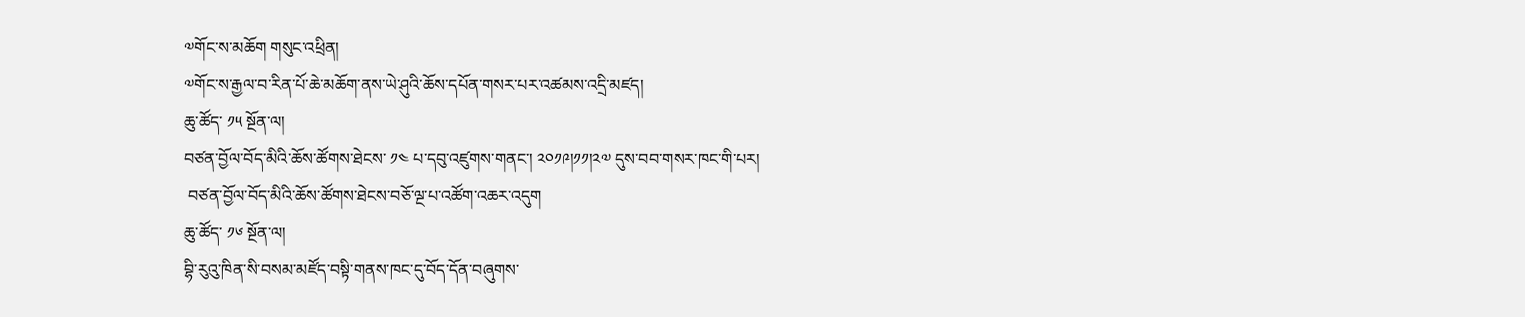༧གོང་ས་མཆོག གསུང་འཕྲིན།
༧གོང་ས་རྒྱལ་བ་རིན་པོ་ཆེ་མཆོག་ནས་ཡེ་ཤུའི་ཆོས་དཔོན་གསར་པར་འཚམས་འདྲི་མཛད།
ཆུ་ཚོད་ ༡༥ སྔོན་ལ།
བཙན་བྱོལ་བོད་མིའི་ཆོས་ཚོགས་ཐེངས་ ༡༤ པ་དབུ་འཛུགས་གནང་། ༢༠༡༩།༡༡།༢༧ དུས་བབ་གསར་ཁང་གི་པར།
 བཙན་བྱོལ་བོད་མིའི་ཆོས་ཚོགས་ཐེངས་བཅོ་ལྔ་པ་འཚོག་འཆར་འདུག
ཆུ་ཚོད་ ༡༦ སྔོན་ལ།
བྷི་རུའུ་ཁིན་སི་བསམ་མཛོད་བསྟི་གནས་ཁང་དུ་བོད་དོན་བཞུགས་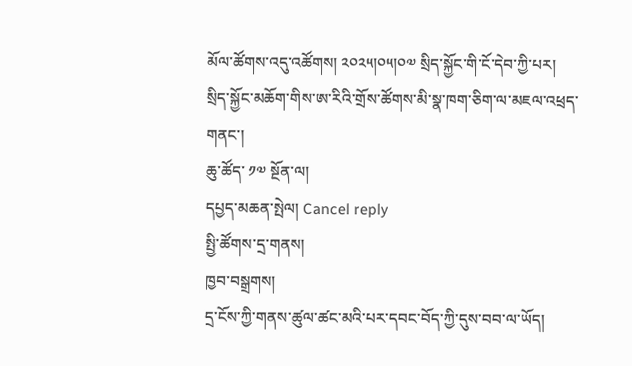མོལ་ཚོགས་འདུ་འཚོགས། ༢༠༢༥།༠༥།༠༧ སྲིད་སྐྱོང་གི་ངོ་དེབ་ཀྱི་པར།
སྲིད་སྐྱོང་མཆོག་གིས་ཨ་རིའི་གྲོས་ཚོགས་མི་སྣ་ཁག་ཅིག་ལ་མཇལ་འཕྲད་གནང་།
ཆུ་ཚོད་ ༡༧ སྔོན་ལ།
དཔྱད་མཆན་སྤེལ། Cancel reply
སྤྱི་ཚོགས་དྲ་གནས།
ཁྱབ་བསྒྲགས།
དྲ་ངོས་ཀྱི་གནས་ཚུལ་ཚང་མའི་པར་དབང་བོད་ཀྱི་དུས་བབ་ལ་ཡོད།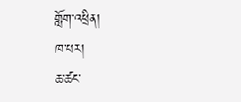གློག་འཕྲིན།
ཁ་པར།
ཆ་ཚང་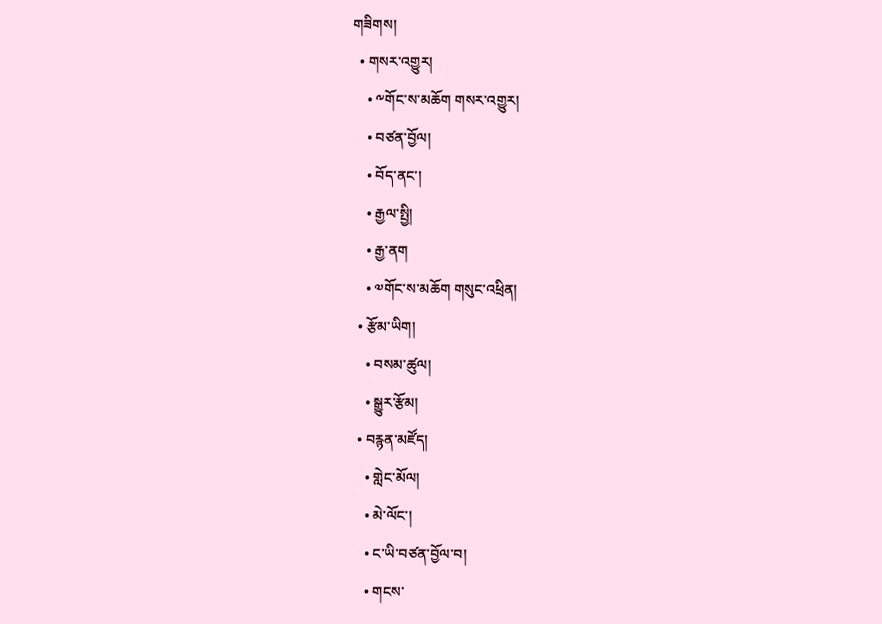གཟིགས།
  • གསར་འགྱུར།
    • ༸གོང་ས་མཆོག གསར་འགྱུར།
    • བཙན་བྱོལ།
    • བོད་ནང་།
    • རྒྱལ་སྤྱི།
    • རྒྱ་ནག
    • ༧གོང་ས་མཆོག གསུང་འཕྲིན།
  • རྩོམ་ཡིག།
    • བསམ་ཚུལ།
    • སྒྱུར་རྩོམ།
  • བརྙན་མཛོད།
    • གླེང་མོལ།
    • མེ་ལོང་།
    • ང་ཡི་བཙན་བྱོལ་བ།
    • གངས་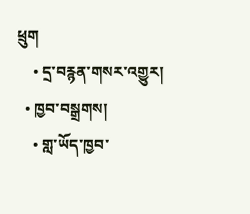ཕྲུག
    • དྲ་བརྙན་གསར་འགྱུར།
  • ཁྱབ་བསྒྲགས།
    • གླ་ཡོད་ཁྱབ་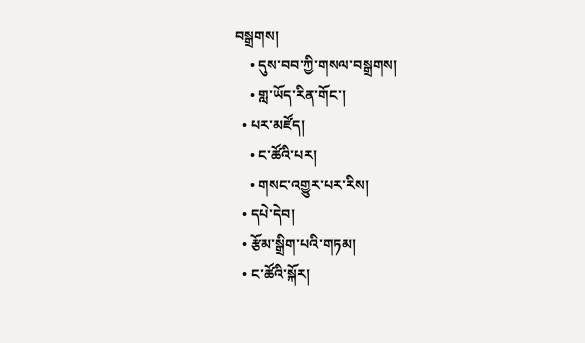བསྒྲགས།
    • དུས་བབ་ཀྱི་གསལ་བསྒྲགས།
    • གླ་ཡོད་རིན་གོང་།
  • པར་མཛོད།
    • ང་ཚོའི་པར།
    • གསང་འགྱུར་པར་རིས།
  • དཔེ་དེབ།
  • རྩོམ་སྒྲིག་པའི་གཏམ།
  • ང་ཚོའི་སྐོར།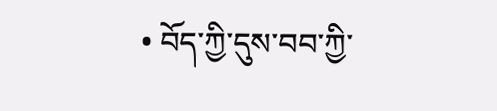• བོད་ཀྱི་དུས་བབ་ཀྱི་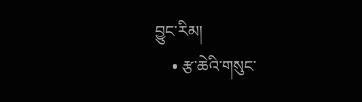བྱུང་རིམ།
    • རྩ་ཆེའི་གསུང་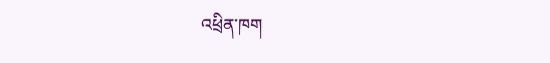འཕྲིན་ཁག